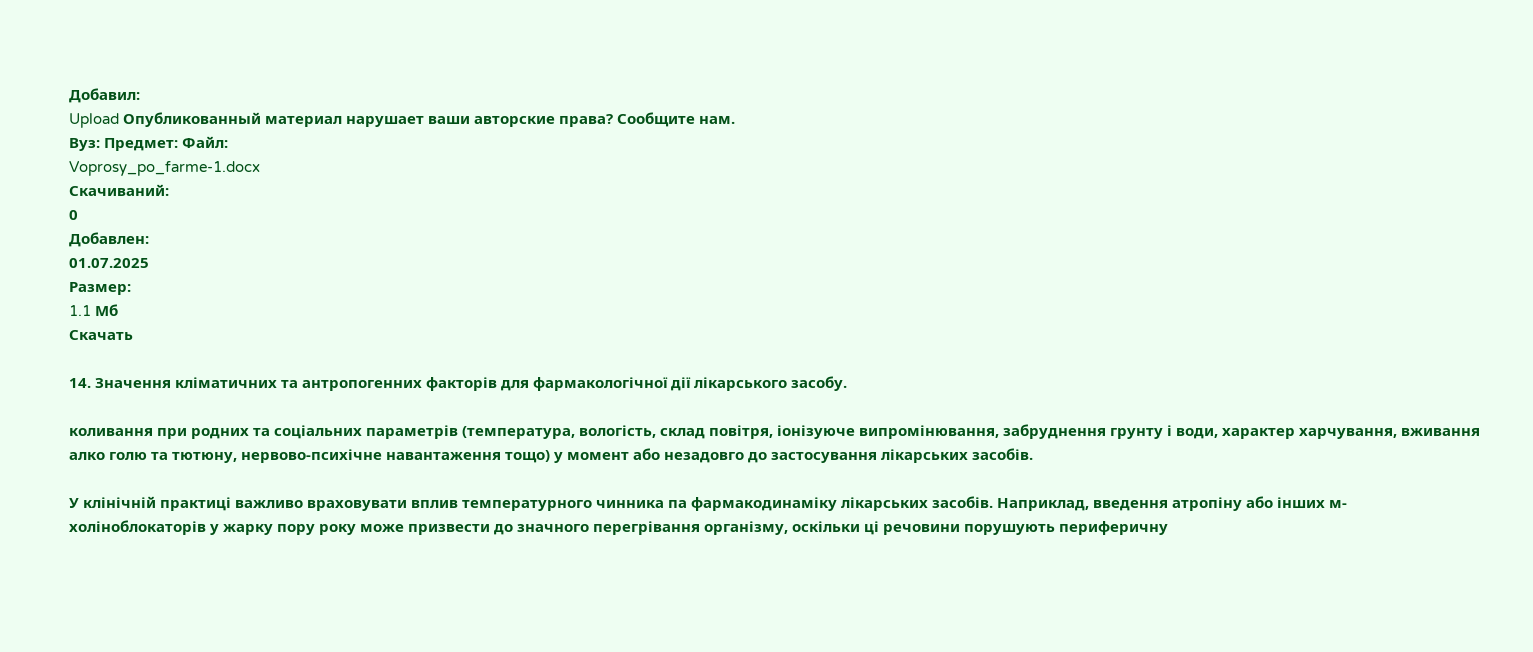Добавил:
Upload Опубликованный материал нарушает ваши авторские права? Сообщите нам.
Вуз: Предмет: Файл:
Voprosy_po_farme-1.docx
Скачиваний:
0
Добавлен:
01.07.2025
Размер:
1.1 Mб
Скачать

14. Значення кліматичних та антропогенних факторів для фармакологічної дії лікарського засобу.

коливання при родних та соціальних параметрів (температура, вологість, склад повітря, іонізуюче випромінювання, забруднення грунту і води, характер харчування, вживання алко голю та тютюну, нервово-психічне навантаження тощо) у момент або незадовго до застосування лікарських засобів.

У клінічній практиці важливо враховувати вплив температурного чинника па фармакодинаміку лікарських засобів. Наприклад, введення атропіну або інших м-холіноблокаторів у жарку пору року може призвести до значного перегрівання організму, оскільки ці речовини порушують периферичну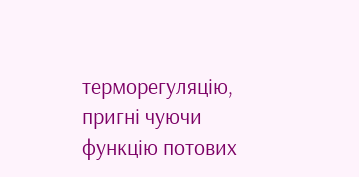терморегуляцію, пригні чуючи функцію потових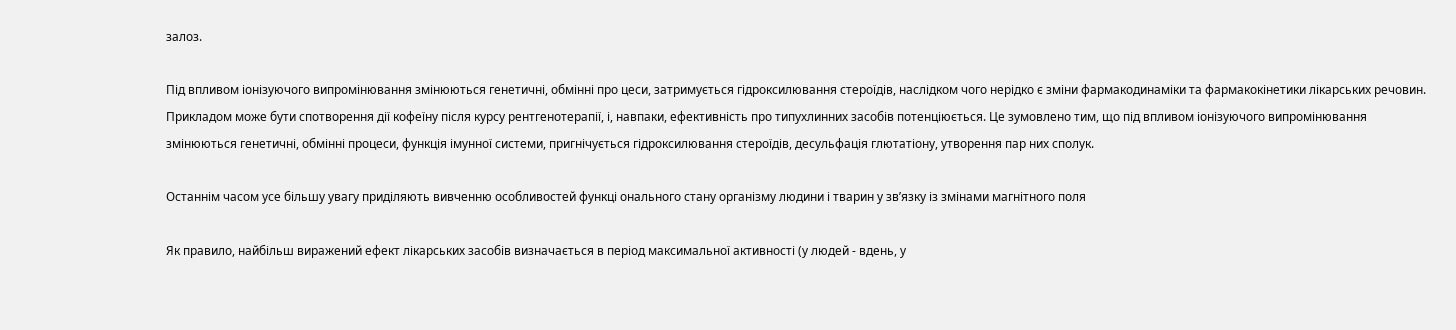залоз.

Під впливом іонізуючого випромінювання змінюються генетичні, обмінні про цеси, затримується гідроксилювання стероїдів, наслідком чого нерідко є зміни фармакодинаміки та фармакокінетики лікарських речовин. Прикладом може бути спотворення дії кофеїну після курсу рентгенотерапії, і, навпаки, ефективність про типухлинних засобів потенціюється. Це зумовлено тим, що під впливом іонізуючого випромінювання змінюються генетичні, обмінні процеси, функція імунної системи, пригнічується гідроксилювання стероїдів, десульфація глютатіону, утворення пар них сполук.

Останнім часом усе більшу увагу приділяють вивченню особливостей функці онального стану організму людини і тварин у зв’язку із змінами магнітного поля

Як правило, найбільш виражений ефект лікарських засобів визначається в період максимальної активності (у людей - вдень, у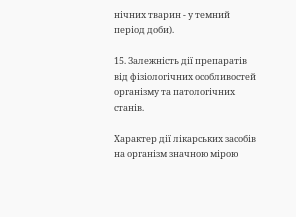нічних тварин - у темний період доби).

15. Залежність дії препаратів від фізіологічних особливостей організму та патологічних станів.

Характер дії лікарських засобів на організм значною мірою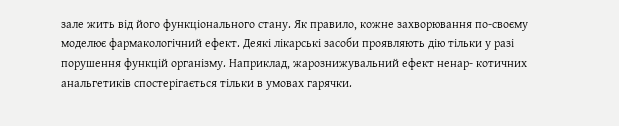зале жить від його функціонального стану. Як правило, кожне захворювання по-своєму моделює фармакологічний ефект. Деякі лікарські засоби проявляють дію тільки у разі порушення функцій організму. Наприклад, жарознижувальний ефект ненар- котичних анальгетиків спостерігається тільки в умовах гарячки.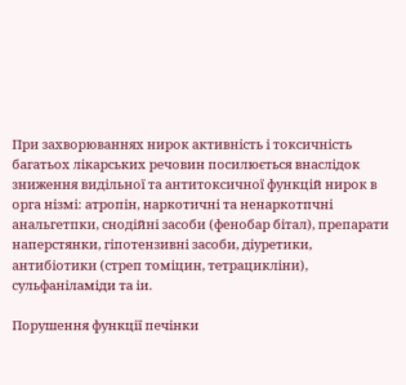При захворюваннях нирок активність і токсичність багатьох лікарських речовин посилюється внаслідок зниження видільної та антитоксичної функцій нирок в орга нізмі: атропін, наркотичні та ненаркотпчні анальгетпки, снодійні засоби (фенобар бітал), препарати наперстянки, гіпотензивні засоби, діуретики, антибіотики (стреп томіцин, тетрацикліни), сульфаніламіди та іи.

Порушення функції печінки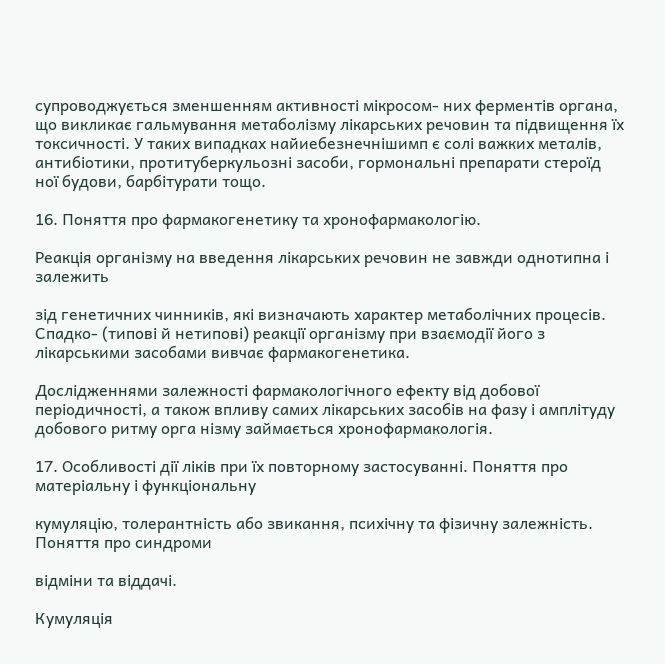супроводжується зменшенням активності мікросом- них ферментів органа, що викликає гальмування метаболізму лікарських речовин та підвищення їх токсичності. У таких випадках найиебезнечнішимп є солі важких металів, антибіотики, протитуберкульозні засоби, гормональні препарати стероїд ної будови, барбітурати тощо.

16. Поняття про фармакогенетику та хронофармакологію.

Реакція організму на введення лікарських речовин не завжди однотипна і залежить

зід генетичних чинників, які визначають характер метаболічних процесів. Спадко- (типові й нетипові) реакції організму при взаємодії його з лікарськими засобами вивчає фармакогенетика.

Дослідженнями залежності фармакологічного ефекту від добової періодичності, а також впливу самих лікарських засобів на фазу і амплітуду добового ритму орга нізму займається хронофармакологія.

17. Особливості дії ліків при їх повторному застосуванні. Поняття про матеріальну і функціональну

кумуляцію, толерантність або звикання, психічну та фізичну залежність. Поняття про синдроми

відміни та віддачі.

Кумуляція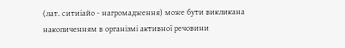(лат. ситиіайо - нагромадження) може бути викликана накопиченням в організмі активної речовини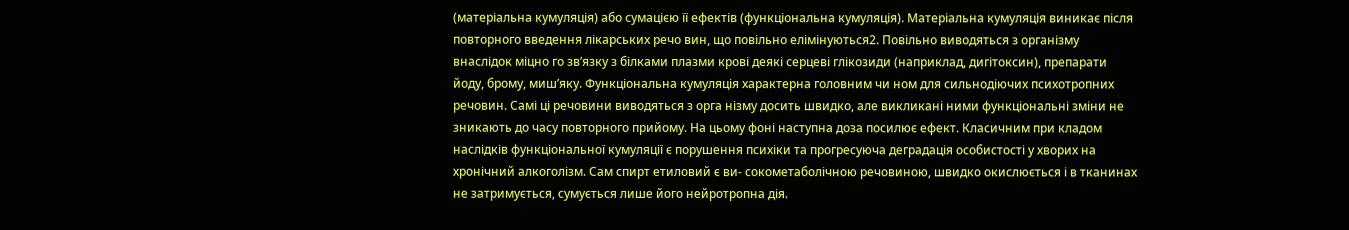(матеріальна кумуляція) або сумацією її ефектів (функціональна кумуляція). Матеріальна кумуляція виникає після повторного введення лікарських речо вин, що повільно елімінуються2. Повільно виводяться з організму внаслідок міцно го зв’язку з білками плазми крові деякі серцеві глікозиди (наприклад, дигітоксин), препарати йоду, брому, миш’яку. Функціональна кумуляція характерна головним чи ном для сильнодіючих психотропних речовин. Самі ці речовини виводяться з орга нізму досить швидко, але викликані ними функціональні зміни не зникають до часу повторного прийому. На цьому фоні наступна доза посилює ефект. Класичним при кладом наслідків функціональної кумуляції є порушення психіки та прогресуюча деградація особистості у хворих на хронічний алкоголізм. Сам спирт етиловий є ви- сокометаболічною речовиною, швидко окислюється і в тканинах не затримується, сумується лише його нейротропна дія.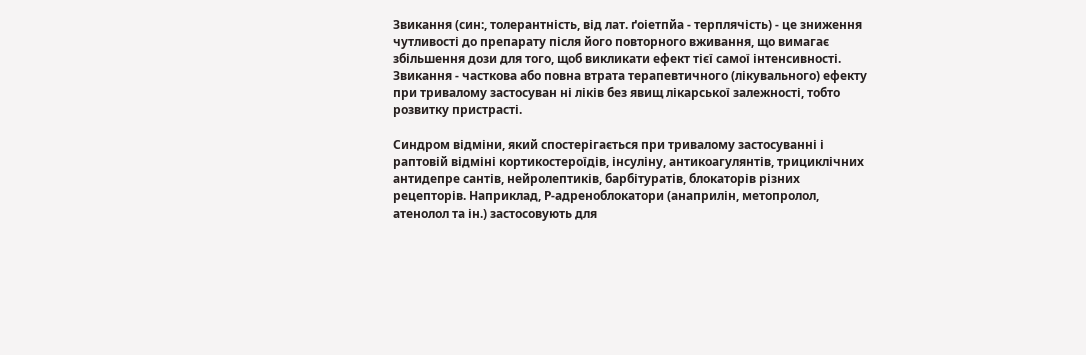Звикання (син:, толерантність, від лат. ґоіетпйа - терплячість) - це зниження чутливості до препарату після його повторного вживання, що вимагає збільшення дози для того, щоб викликати ефект тієї самої інтенсивності. Звикання - часткова або повна втрата терапевтичного (лікувального) ефекту при тривалому застосуван ні ліків без явищ лікарської залежності, тобто розвитку пристрасті.

Синдром відміни, який спостерігається при тривалому застосуванні і раптовій відміні кортикостероїдів, інсуліну, антикоагулянтів, трициклічних антидепре сантів, нейролептиків, барбітуратів, блокаторів різних рецепторів. Наприклад, Р-адреноблокатори (анаприлін, метопролол, атенолол та ін.) застосовують для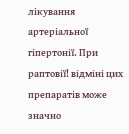лікування артеріальної гіпертонії. При раптовії! відміні цих препаратів може значно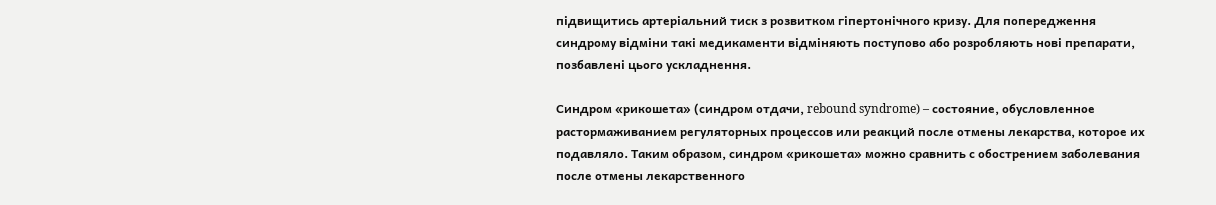підвищитись артеріальний тиск з розвитком гіпертонічного кризу. Для попередження синдрому відміни такі медикаменти відміняють поступово або розробляють нові препарати, позбавлені цього ускладнення.

Синдром «рикошета» (синдром отдачи, rebound syndrome) – состояние, обусловленное растормаживанием регуляторных процессов или реакций после отмены лекарства, которое их подавляло. Таким образом, синдром «рикошета» можно сравнить с обострением заболевания после отмены лекарственного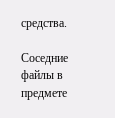средства.

Соседние файлы в предмете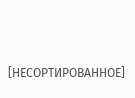[НЕСОРТИРОВАННОЕ]